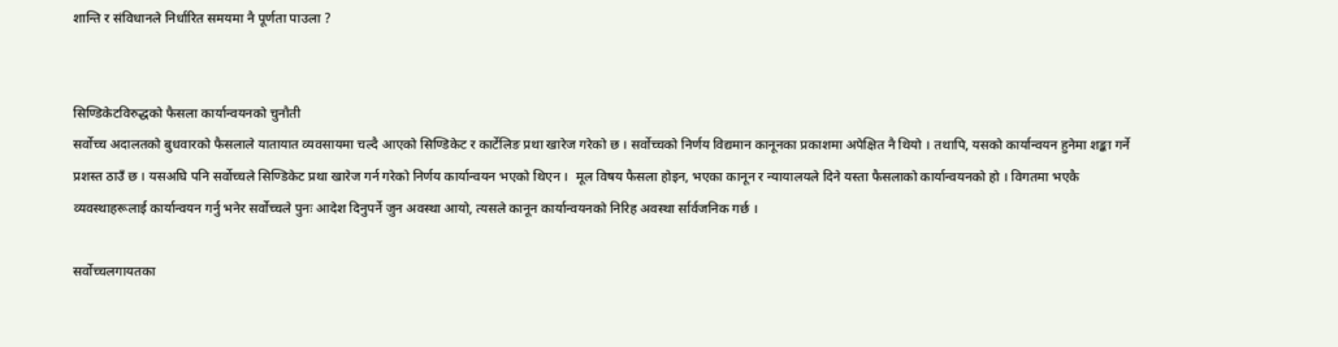शान्ति र संविधानले निर्धारित समयमा नै पूर्णता पाउला ?


सिण्डिकेटविरुद्धको फैसला कार्यान्वयनको चुनौती
सर्वोच्च अदालतको बुधवारको फैसलाले यातायात व्यवसायमा चल्दै आएको सिण्डिकेट र कार्टेलिङ प्रथा खारेज गरेको छ । सर्वोच्चको निर्णय विद्यमान कानूनका प्रकाशमा अपेक्षित नै थियो । तथापि, यसको कार्यान्वयन हुनेमा शङ्का गर्ने प्रशस्त ठाउँ छ । यसअघि पनि सर्वोच्चले सिण्डिकेट प्रथा खारेज गर्न गरेको निर्णय कार्यान्वयन भएको थिएन ।  मूल विषय फैसला होइन, भएका कानून र न्यायालयले दिने यस्ता फैसलाको कार्यान्वयनको हो । विगतमा भएकै व्यवस्थाहरूलाई कार्यान्वयन गर्नु भनेर सर्वोच्चले पुनः आदेश दिनुपर्ने जुन अवस्था आयो, त्यसले कानून कार्यान्वयनको निरिह अवस्था र्सार्वजनिक गर्छ ।

सर्वोच्चलगायतका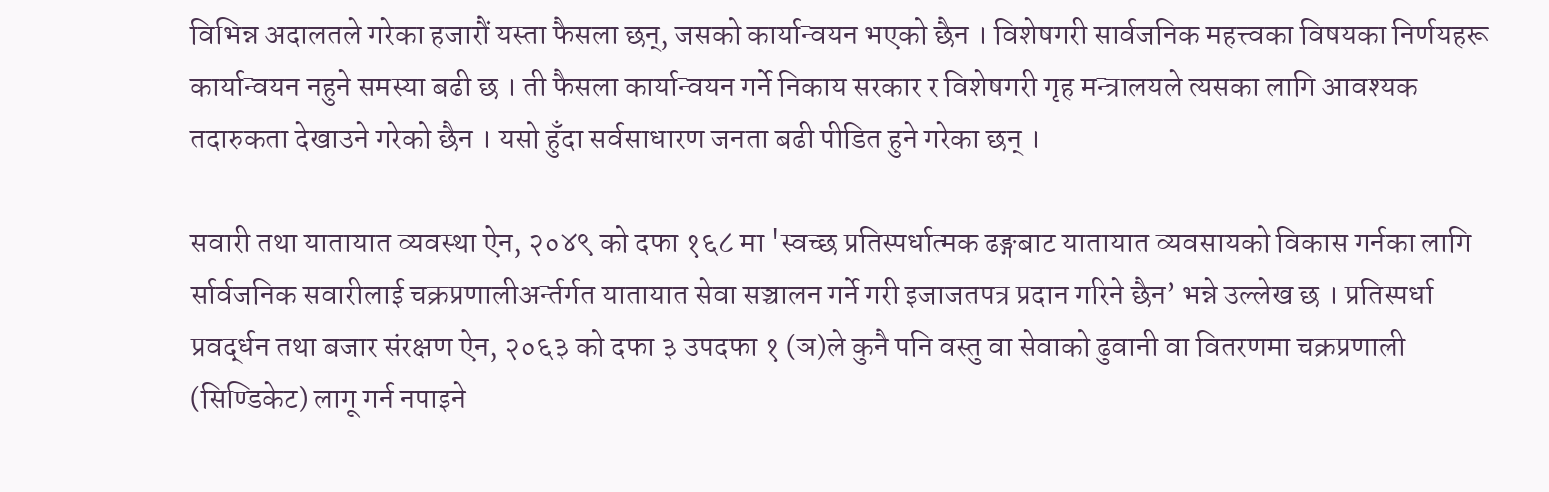विभिन्न अदालतले गरेका हजारौं यस्ता फैसला छन्, जसको कार्यान्वयन भएको छैन । विशेषगरी सार्वजनिक महत्त्वका विषयका निर्णयहरू कार्यान्वयन नहुने समस्या बढी छ । ती फैसला कार्यान्वयन गर्ने निकाय सरकार र विशेषगरी गृह मन्त्रालयले त्यसका लागि आवश्यक तदारुकता देखाउने गरेको छैन । यसो हुँदा सर्वसाधारण जनता बढी पीडित हुने गरेका छन् ।

सवारी तथा यातायात व्यवस्था ऐन, २०४९ को दफा १६८ मा 'स्वच्छ प्रतिस्पर्धात्मक ढङ्गबाट यातायात व्यवसायको विकास गर्नका लागि र्सार्वजनिक सवारीलाई चक्रप्रणालीअर्न्तर्गत यातायात सेवा सञ्चालन गर्ने गरी इजाजतपत्र प्रदान गरिने छैन’ भन्ने उल्लेख छ । प्रतिस्पर्धा प्रवर्द्धन तथा बजार संरक्षण ऐन, २०६३ को दफा ३ उपदफा १ (ञ)ले कुनै पनि वस्तु वा सेवाको ढुवानी वा वितरणमा चक्रप्रणाली (सिण्डिकेट) लागू गर्न नपाइने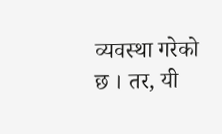व्यवस्था गरेको छ । तर, यी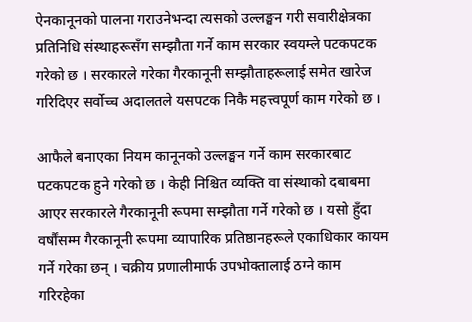ऐनकानूनको पालना गराउनेभन्दा त्यसको उल्लङ्घन गरी सवारीक्षेत्रका प्रतिनिधि संस्थाहरूसँग सम्झौता गर्ने काम सरकार स्वयम्ले पटकपटक गरेको छ । सरकारले गरेका गैरकानूनी सम्झौताहरूलाई समेत खारेज गरिदिएर सर्वोच्च अदालतले यसपटक निकै महत्त्वपूर्ण काम गरेको छ ।

आफैले बनाएका नियम कानूनको उल्लङ्घन गर्ने काम सरकारबाट पटकपटक हुने गरेको छ । केही निश्चित व्यक्ति वा संस्थाको दबाबमा आएर सरकारले गैरकानूनी रूपमा सम्झौता गर्ने गरेको छ । यसो हुँदा वर्षौंसम्म गैरकानूनी रूपमा व्यापारिक प्रतिष्ठानहरूले एकाधिकार कायम गर्ने गरेका छन् । चक्रीय प्रणालीमार्फ उपभोक्तालाई ठग्ने काम गरिरहेका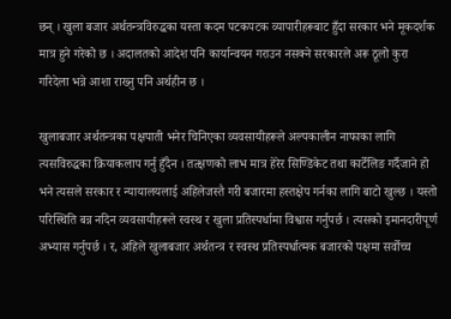छन् । खुला बजार अर्थतन्त्रविरुद्धका यस्ता कदम पटकपटक व्यापारीहरूबाट हुँदा सरकार भने मूकदर्शक मात्र हुने गरेको छ । अदालतको आदेश पनि कार्यान्वयन गराउन नसक्ने सरकारले अरू ठूलो कुरा गरिदेला भन्ने आशा राख्नु पनि अर्थहीन छ ।

खुलाबजार अर्थतन्त्रका पक्षपाती भनेर चिनिएका व्यवसायीहरूले अल्पकालीन नाफाका लागि त्यसविरुद्धका क्रियाकलाप गर्नु हुँदैन । तत्क्षणको लाभ मात्र हेरेर सिण्डिकेट तथा कार्टेलिङ गर्दैजाने हो भने त्यसले सरकार र न्यायालयलाई अहिलेजस्तै गरी बजारमा हस्तक्षेप गर्नका लागि बाटो खुल्छ । यस्तो परिस्थिति बन्न नदिन व्यवसायीहरूले स्वस्थ र खुला प्रतिस्पर्धामा विश्वास गर्नुपर्छ । त्यसको इमानदारीपूर्ण अभ्यास गर्नुपर्छ । र, अहिले खुलाबजार अर्थतन्त्र र स्वस्थ प्रतिस्पर्धात्मक बजारको पक्षमा सर्वोच्च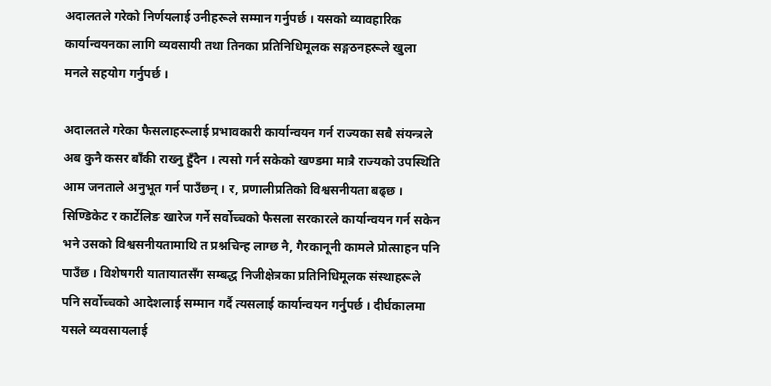अदालतले गरेको निर्णयलाई उनीहरूले सम्मान गर्नुपर्छ । यसको व्यावहारिक कार्यान्वयनका लागि व्यवसायी तथा तिनका प्रतिनिधिमूलक सङ्गठनहरूले खुला मनले सहयोग गर्नुपर्छ ।

अदालतले गरेका फैसलाहरूलाई प्रभावकारी कार्यान्वयन गर्न राज्यका सबै संयन्त्रले अब कुनै कसर बाँकी राख्नु हुँदैन । त्यसो गर्न सकेको खण्डमा मात्रै राज्यको उपस्थिति आम जनताले अनुभूत गर्न पाउँछन् । र, प्रणालीप्रतिको विश्वसनीयता बढ्छ । सिण्डिकेट र कार्टेलिङ खारेज गर्ने सर्वोच्चको फैसला सरकारले कार्यान्वयन गर्न सकेन भने उसको विश्वसनीयतामाथि त प्रश्नचिन्ह लाग्छ नै, गैरकानूनी कामले प्रोत्साहन पनि पाउँछ । विशेषगरी यातायातसँग सम्बद्ध निजीक्षेत्रका प्रतिनिधिमूलक संस्थाहरूले पनि सर्वोच्चको आदेशलाई सम्मान गर्दै त्यसलाई कार्यान्वयन गर्नुपर्छ । दीर्घकालमा यसले व्यवसायलाई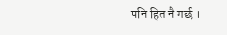पनि हित नै गर्छ ।